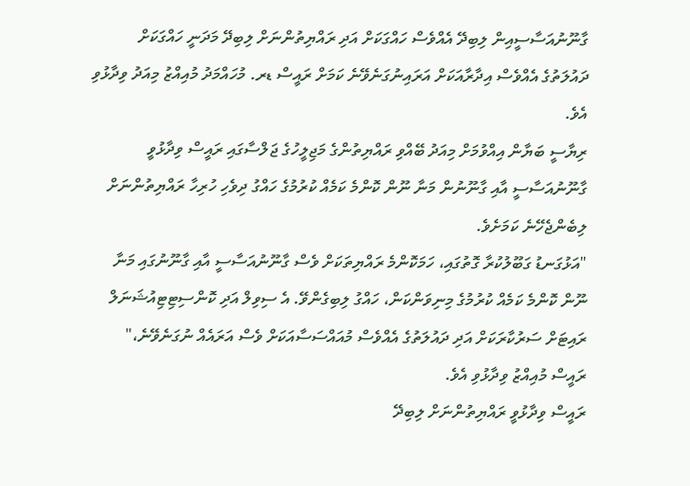ގާނޫނުއަސާސީއިން ލިބިދޭ އެއްވެސް ހައްގަކަށް އަދި ރައްޔިތުންނަށް ލިބިދޭ މަދަނީ ހައްގަކަށް ދައުލަތުގެ އެއްވެސް އިދާރާއަކަށް އަރައިނުގަނެވޭނެ ކަމަށް ރައީސް ޑރ. މުހައްމަދު މުއިއްޒު މިއަދު ވިދާޅުވި އެވެ.
ރިޔާސީ ބަޔާން އިއްވުމަށް މިއަދު ބޭއްވި ރައްޔިތުންގެ މަޖިލީހުގެ ޖަލްސާގައި ރައީސް ވިދާޅުވީ ގާނޫނުއަސާސީ އާއި ގާނޫނުން މަނާ ނޫން ކޮންމެ ކަމެއް ކުރުމުގެ ހައްގު ދިވެހި ހުރިހާ ރައްޔިތުންނަށް ލިބެންޖެހޭނެ ކަމަށެވެ.
"އަޅުގަނޑު ގަބޫލުކުރާ ގޮތުގައި، ހަމަކޮންމެ ރައްޔިތަކަށް ވެސް ގާނޫނުއަސާސީ އާއި ގާނޫނުގައި މަނާ ނޫން ކޮންމެ ކަމެއް ކުރުމުގެ މިނިވަންކަން، ހައްގު ލިބިގެންވޭ. އެ ސިވިލް އަދި ކޮންސިޓިޓިއުޝަނަލް ރައިޓަށް ސަރުކާރަކަށް އަދި ދައުލަތުގެ އެއްވެސް މުއައްސަސާއަކަށް ވެސް އަރައެއް ނުގަނެވޭނެ،" ރައީސް މުއިއްޒު ވިދާޅުވި އެވެ.
ރައީސް ވިދާޅުވީ ރައްޔިތުންނަށް ލިބިދޭ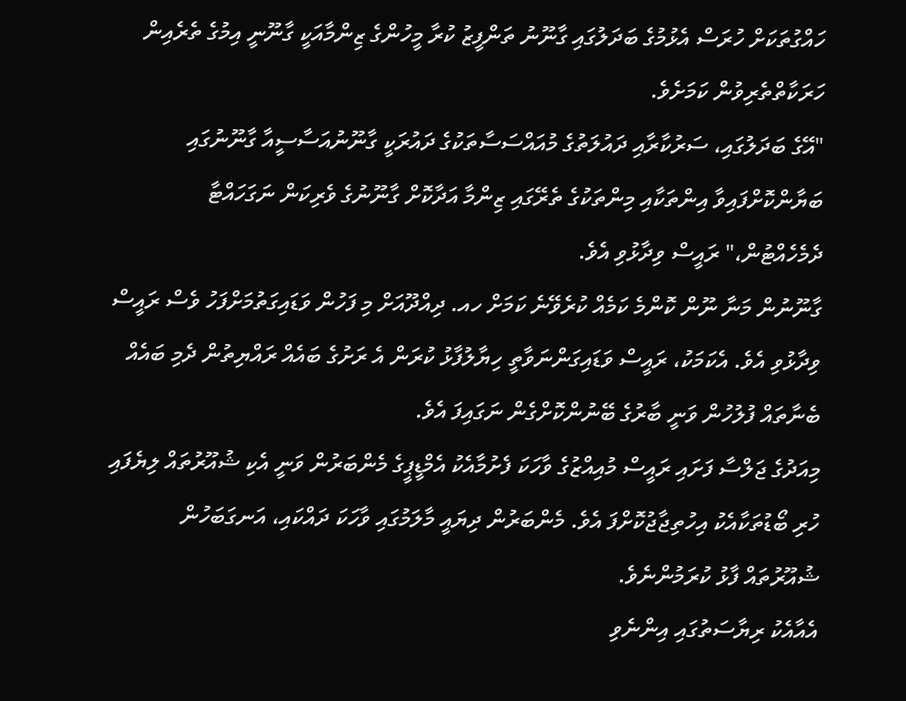ހައްގުތަކަށް ހުރަސް އެޅުމުގެ ބަދަލުގައި ގާނޫނު ތަންފީޒު ކުރާ މީހުންގެ ޒިންމާއަކީ ގާނޫނީ އިމުގެ ތެރެއިން ހަރަކާތްތެރިވުން ކަމަށެވެ.
"އޭގެ ބަދަލުގައި، ސަރުކާރާއި ދައުލަތުގެ މުއައްސަސާތަކުގެ ދައުރަކީ ގާނޫނުއަސާސީއާ ގާނޫނުގައި ބަޔާންކޮށްފައިވާ އިންތަކާއި މިންތަކުގެ ތެރޭގައި ޒިންމާ އަދާކޮށް ގާނޫނުގެ ވެރިކަން ނަގަހައްޓާ ދެމެހެއްޓުން،" ރައީސް ވިދާޅުވި އެވެ.
ގާނޫނުން މަނާ ނޫން ކޮންމެ ކަމެއް ކުރެވޭނެ ކަމަށް ހއ. ދިއްދޫއަށް މި ފަހުން ވަޑައިގަތުމަށްފަހު ވެސް ރައީސް ވިދާޅުވި އެވެ. އެކަމަކު، ރައީސް ވަޑައިގަންނަވާތީ ހިޔާލުފާޅު ކުރަން އެ ރަށުގެ ބައެއް ރައްޔިތުން ދެމި ބައެއް ބެނާތައް ފުލުހުން ވަނީ ބާރުގެ ބޭނުންކޮށްގެން ނަގައިފަ އެވެ.
މިއަދުގެ ޖަލްސާ ފަށައި ރައީސް މުއިއްޒުގެ ވާހަކަ ފެށުމާއެކު އެމްޑީޕީގެ މެންބަރުން ވަނީ އެކި ޝުއޫރުތައް ލިޔެފައި ހުރި ބޯޑުތަކާއެކު އިހުތިޖާޖުކޮށްފަ އެވެ. މެންބަރުން ދިޔައީ މާލަމުގައި ވާހަކަ ދައްކައި، އަނގަބަހުން ޝުއޫރުތައް ފާޅު ކުރަމުންނެވެ.
އެއާއެކު ރިޔާސަތުގައި އިންނެވި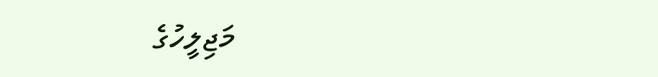މަޖިލީހުގެ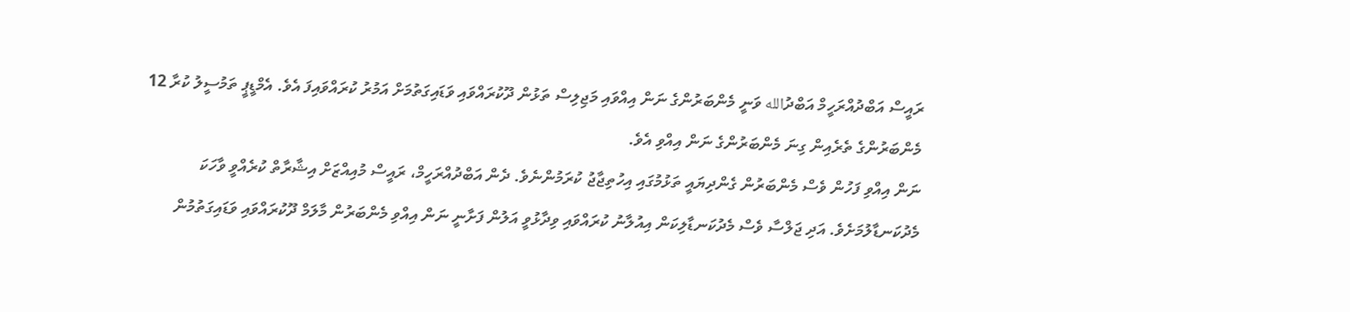ރައީސް އަބްދުއްރަހީމް އަބްދުالله ވަނީ މެންބަރުންގެ ނަން އިއްވައި މަޖިލިސް ތަޅުން ދޫކުރައްވައި ވަޑައިގަތުމަށް އަމުރު ކުރައްވައިފަ އެވެ. އެމްޑީޕީ ތަމުސީލު ކުރާ 12 މެންބަރުންގެ ތެރެއިން ގިނަ މެންބަރުންގެ ނަން އިއްވި އެވެ.
ނަން އިއްވި ފަހުން ވެސް މެންބަރުން ގެންދިޔައީ ތަޅުމުގައި އިހުތިޖާޖު ކުރަމުންނެވެ. ދެން އަބްދުއްރަހީމް، ރައީސް މުއިއްޒަށް އިޝާރާތް ކުރެއްވީ ވާހަކަ މެދުކަނޑާލުމަށެވެ. އަދި ޖަލްސާ ވެސް މެދުކަނޑާލިކަން އިއުލާނު ކުރައްވައި ވިދާޅުވީ އަލުން ފަށާނީ ނަން އިއްވި މެންބަރުން މާލަމް ދޫކުރައްވައި ވަޑައިގަތުމުން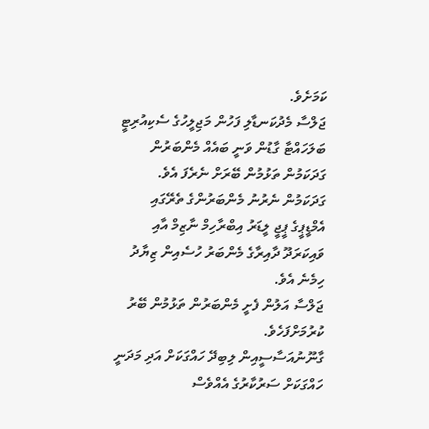ކަމަށެވެ.
ޖަލްސާ މެދުކަނޑާލި ފަހުން މަޖިލީހުގެ ސެކިއުރިޓީ ބަލަހައްޓާ ގާޑުން ވަނީ ބައެއް މެންބަރުން ގަދަކަމުން ތަޅުމުން ބޭރަށް ނެރެފަ އެވެ. ގަދަކަމުން ނެރުނު މެންބަރުންގެ ތެރޭގައި އެމްޑީޕީގެ ޕީޖީ ލީޑަރު އިބްރާހިމް ނާޒިމް އާއި ވައިކަރަދޫ ދާއިރާގެ މެންބަރު ހުސެއިން ޒިޔާދު ހިމެނެ އެވެ.
ޖަލްސާ އަލުން ފެށީ މެންބަރުން ތަޅުމުން ބޭރު ކުރުމަށްފަހެވެ.
ގާނޫނުއަސާސީއިން ލިބިދޭ ހައްގަކަށް އަދި މަދަނީ ހައްގަކަށް ސަރުކާރުގެ އެއްވެސް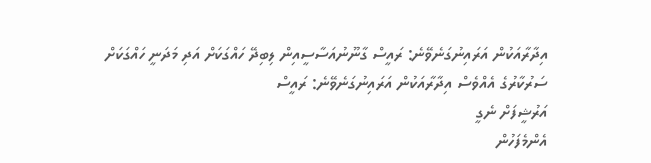އިދާރާއަކުން އަރައިނުގަނެވޭނެ: ރައީސް ގާނޫނުއަސާސީއިން ލިބިދޭ ހައްގަކަށް އަދި މަދަނީ ހައްގަކަށް ސަރުކާރުގެ އެއްވެސް އިދާރާއަކުން އަރައިނުގަނެވޭނެ: ރައީސް
އަރުޝީފަށް ނެގީ
އެންމެފަހުން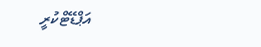އަޕްޑޭޓްކުރީ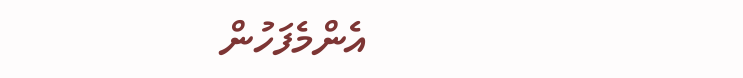އެންމެފަހުން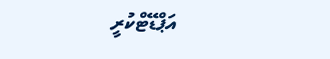އަޕްޑޭޓްކުރީ